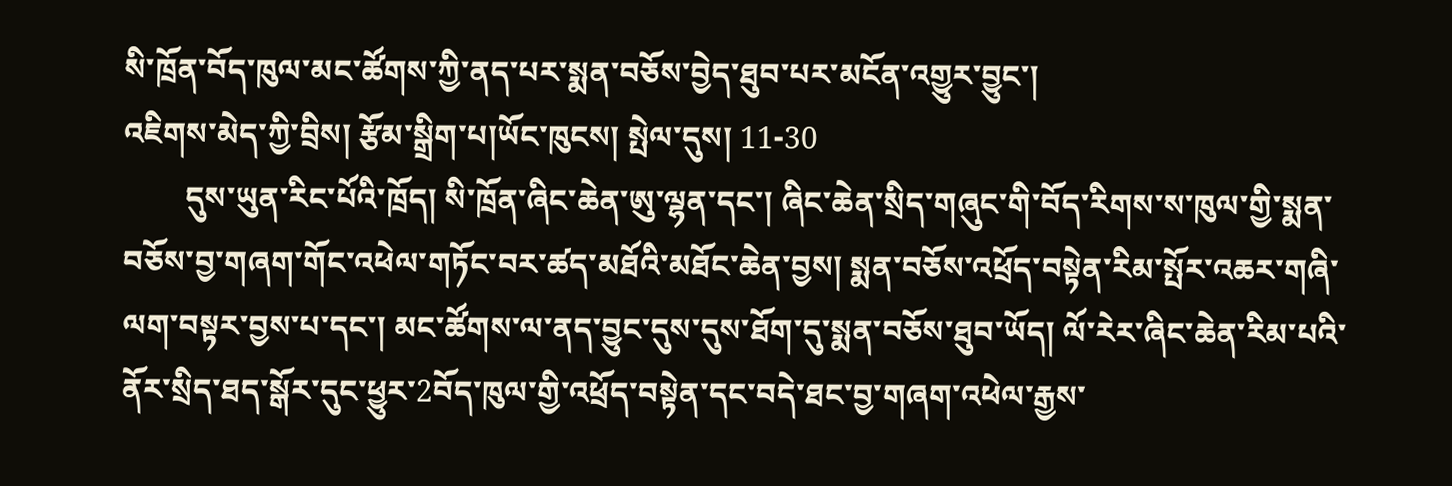སི་ཁྲོན་བོད་ཁུལ་མང་ཚོགས་ཀྱི་ནད་པར་སྨན་བཅོས་བྱེད་ཐུབ་པར་མངོན་འགྱུར་བྱུང་།
འཇིགས་མེད་ཀྱི་བྲིས། རྩོམ་སྒྲིག་པ།ཡོང་ཁུངས། སྤེལ་དུས། 11-30
        དུས་ཡུན་རིང་པོའི་ཁྲོད། སི་ཁྲོན་ཞིང་ཆེན་ཨུ་ལྷན་དང་། ཞིང་ཆེན་སྲིད་གཞུང་གི་བོད་རིགས་ས་ཁུལ་གྱི་སྨན་བཅོས་བྱ་གཞག་གོང་འཕེལ་གཏོང་བར་ཚད་མཐོའི་མཐོང་ཆེན་བྱས། སྨན་བཅོས་འཕྲོད་བསྟེན་རིམ་སྤོར་འཆར་གཞི་ལག་བསྟར་བྱས་པ་དང་། མང་ཚོགས་ལ་ནད་བྱུང་དུས་དུས་ཐོག་དུ་སྨན་བཅོས་ཐུབ་ཡོད། ལོ་རེར་ཞིང་ཆེན་རིམ་པའི་ནོར་སྲིད་ཐད་སྒོར་དུང་ཕྱུར་2བོད་ཁུལ་གྱི་འཕྲོད་བསྟེན་དང་བདེ་ཐང་བྱ་གཞག་འཕེལ་རྒྱས་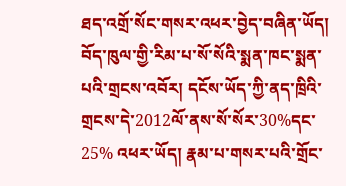ཐད་འགྲོ་སོང་གསར་འཕར་བྱེད་བཞིན་ཡོད། བོད་ཁུལ་གྱི་རིམ་པ་སོ་སོའི་སྨན་ཁང་སྨན་པའི་གྲངས་འབོར། དངོས་ཡོད་ཀྱི་ནད་ཁྲིའི་གྲངས་དེ་2012ལོ་ནས་སོ་སོར་30%དང་ 25% འཕར་ཡོད། རྣམ་པ་གསར་པའི་གྲོང་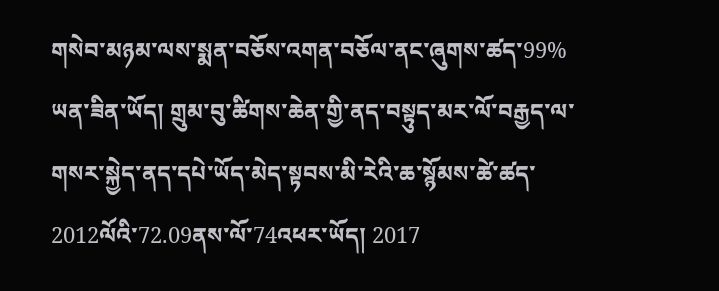གསེབ་མཉམ་ལས་སྨན་བཅོས་འགན་བཅོལ་ནང་ཞུགས་ཚད་99% ཡན་ཟིན་ཡོད། གྲུམ་བུ་ཚིགས་ཆེན་གྱི་ནད་བསྟུད་མར་ལོ་བརྒྱད་ལ་གསར་སྐྱེད་ནད་དཔེ་ཡོད་མེད་སྟབས་མི་རེའི་ཆ་སྙོམས་ཚེ་ཚད་2012ལོའི་72.09ནས་ལོ་74འཕར་ཡོད། 2017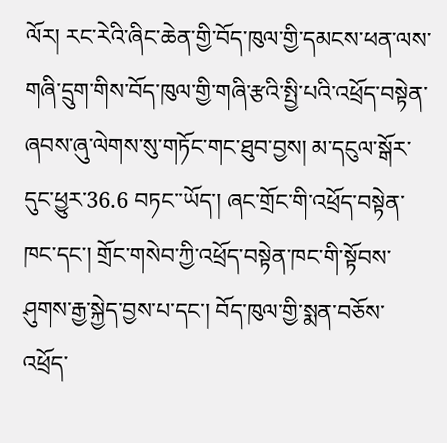ལོར། རང་རེའི་ཞིང་ཆེན་གྱི་བོད་ཁུལ་གྱི་དམངས་ཕན་ལས་གཞི་དྲུག་གིས་བོད་ཁུལ་གྱི་གཞི་རྩའི་སྤྱི་པའི་འཕྲོད་བསྟེན་ཞབས་ཞུ་ལེགས་སུ་གཏོང་གང་ཐུབ་བྱས། མ་དངུལ་སྒོར་དུང་ཕྱུར་36.6 བཏང་་ཡོད་། ཞང་གྲོང་གི་འཕྲོད་བསྟེན་ཁང་དང་། གྲོང་གསེབ་ཀྱི་འཕྲོད་བསྟེན་ཁང་གི་སྟོབས་ཤུགས་རྒྱ་སྐྱེད་བྱས་པ་དང་། བོད་ཁུལ་གྱི་སྨན་བཅོས་འཕྲོད་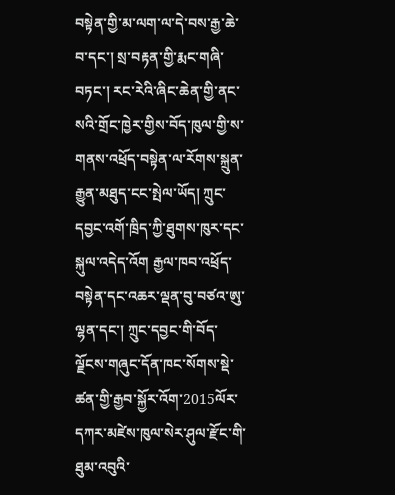བསྟེན་གྱི་མ་ལག་ལ་དེ་བས་རྒྱ་ཆེ་བ་དང་། སྲ་བརྟན་གྱི་རྨང་གཞི་བཏང་། རང་རེའི་ཞིང་ཆེན་གྱི་ནང་སའི་གྲོང་ཁྱེར་གྱིས་བོད་ཁུལ་གྱི་ས་གནས་འཕྲོད་བསྟེན་ལ་རོགས་སྐྲུན་རྒྱུན་མཐུད་ངང་སྤེལ་ཡོད། ཀྲུང་དབྱང་འགོ་ཁྲིད་ཀྱི་ཐུགས་ཁུར་དང་སྐུལ་འདེད་འོག རྒྱལ་ཁབ་འཕྲོད་བསྟེན་དང་འཆར་ལྡན་བུ་བཙའ་ཨུ་ལྷན་དང་། ཀྲུང་དབྱང་གི་བོད་ལྗོངས་གཞུང་དོན་ཁང་སོགས་སྡེ་ཚན་གྱི་རྒྱབ་སྐྱོར་འོག་2015ལོར་དཀར་མཛེས་ཁུལ་སེར་ཤུལ་རྫོང་གི་ཐུམ་འབུའི་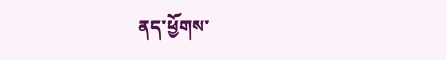ནད་ཕྱོགས་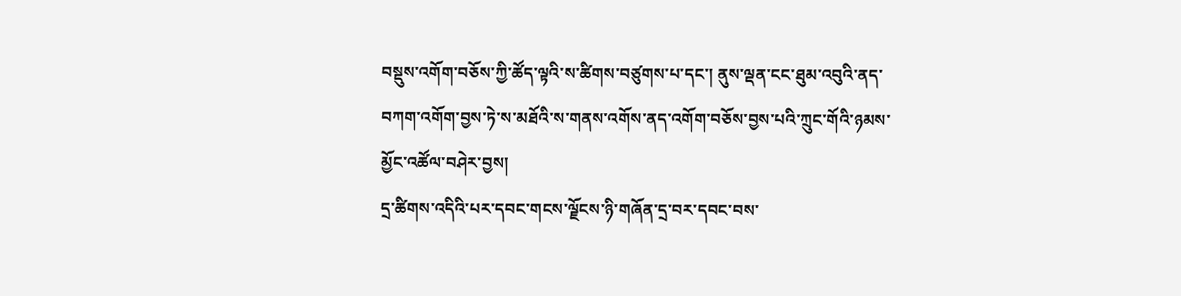བསྡུས་འགོག་བཅོས་ཀྱི་ཚོད་ལྟའི་ས་ཚིགས་བཙུགས་པ་དང་། ནུས་ལྡན་ངང་ཐུམ་འབུའི་ནད་བཀག་འགོག་བྱས་ཏེ་ས་མཐོའི་ས་གནས་འགོས་ནད་འགོག་བཅོས་བྱས་པའི་ཀྲུང་གོའི་ཉམས་མྱོང་འཚོལ་བཤེར་བྱས།
དྲ་ཚིགས་འདིའི་པར་དབང་གངས་ལྗོངས་ཉི་གཞོན་དྲ་བར་དབང་བས་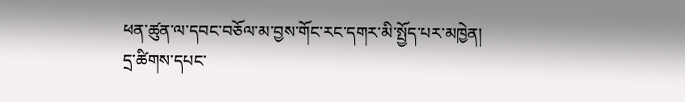ཕན་ཚུན་ལ་དབང་བཅོལ་མ་བྱས་གོང་རང་དགར་མི་སྤྱོད་པར་མཁྱེན།
དྲ་ཚིགས་དཔང་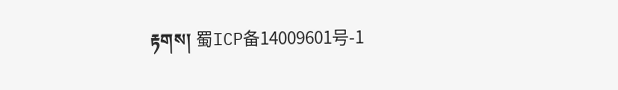རྟགས། 蜀ICP备14009601号-1